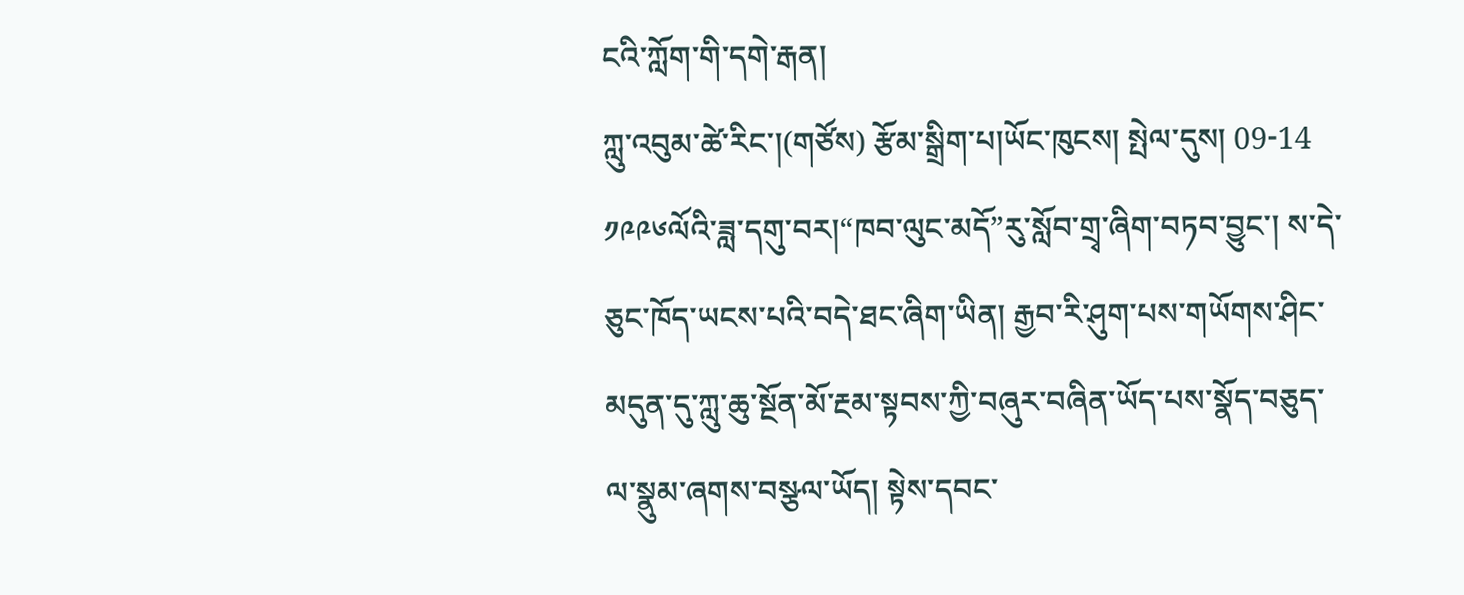ངའི་ཀློག་གི་དགེ་རྒན།
ཀླུ་འབུམ་ཚེ་རིང་།(གཙོས) རྩོམ་སྒྲིག་པ།ཡོང་ཁུངས། སྤེལ་དུས། 09-14
༡༩༩༦ལོའི་ཟླ་དགུ་བར།“ཁབ་ལུང་མདོ”རུ་སློབ་གྲྭ་ཞིག་བཏབ་བྱུང་། ས་དེ་ཅུང་ཁོད་ཡངས་པའི་བདེ་ཐང་ཞིག་ཡིན། རྒྱབ་རི་ཤུག་པས་གཡོགས་ཤིང་མདུན་དུ་ཀླུ་ཆུ་སྔོན་མོ་རྔམ་སྟབས་ཀྱི་བཞུར་བཞིན་ཡོད་པས་སྣོད་བཅུད་ལ་སྣུམ་ཞགས་བསྩལ་ཡོད། སྟེས་དབང་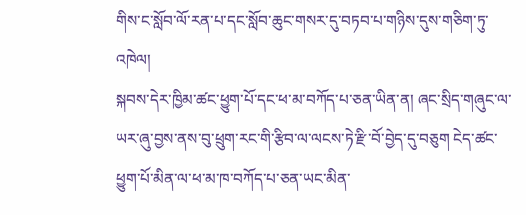གིས་ང་སློབ་ལོ་རན་པ་དང་སློབ་ཆུང་གསར་དུ་བཏབ་པ་གཉིས་དུས་གཅིག་ཏུ་འཁེལ།
སྐབས་དེར་ཁྱིམ་ཚང་ཕྱུག་པོ་དང་ཕ་མ་བཀོད་པ་ཅན་ཡིན་ན། ཞང་སྲིད་གཞུང་ལ་ཡར་ཞུ་བྱས་ནས་བུ་ཕྲུག་རང་གི་རྩིབ་ལ་ལངས་ཏེ་རྫི་བོ་བྱེད་དུ་བཅུག ངེད་ཚང་ཕྱུག་པོ་མིན་ལ་ཕ་མ་ཁ་བཀོད་པ་ཅན་ཡང་མིན་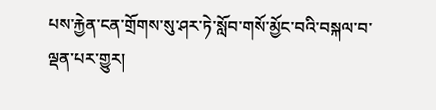པས་རྐྱེན་ངན་གྲོགས་སུ་ཤར་ཏེ་སློབ་གསོ་མྱོང་བའི་བསྐལ་བ་ལྡན་པར་གྱུར།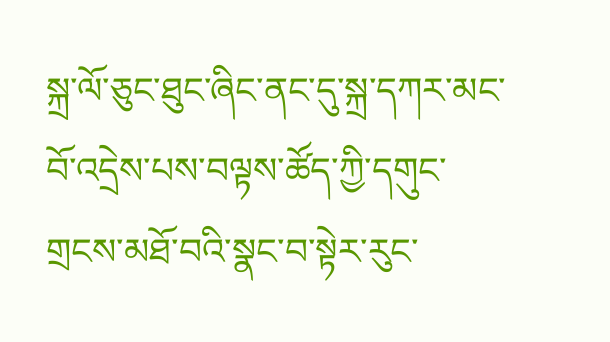སྐྲ་ལོ་ཅུང་ཐུང་ཞིང་ནང་དུ་སྐྲ་དཀར་མང་བོ་འདྲེས་པས་བལྟས་ཚོད་ཀྱི་དགུང་གྲངས་མཐོ་བའི་སྣང་བ་སྟེར་རུང་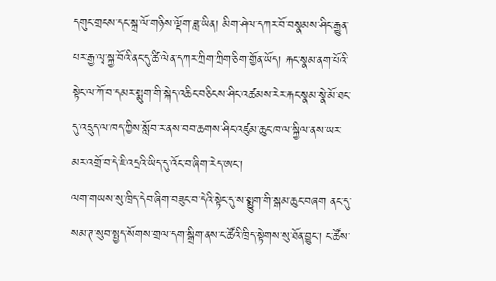དགུང་གྲངས་དང་སྐྲ་ལོ་གཉིས་ལྡོག་ཟླ་ཡིན། མིག་ཤེལ་དཀར་བོ་བསྣམས་ཤིང་རྒྱུན་པར་རྒྱ་ལྭ་སྐྱ་བོའི་ནང་དུ་ཚི་ལེན་དཀར་ཀྲིག་ཀྲིག་ཅིག་གྱོན་ཡོད། རྐང་སྣམ་ནག་པོའི་སྟེང་ལ་ཀོ་བ་དམར་སྨུག་གི་སྐེད་འཆིང་བཅིངས་ཤིང་འཚམས་རེར་རྐང་སྣམ་སྣེ་མོ་ཐང་དུ་འདྲུད་ལ་ཁད་ཀྱིས་སློབ་ར་ནས་བབ་ཆགས་ཤིང་འཛུམ་ཆུང་ཁ་ལ་སྐྱིལ་ནས་ཡར་མར་འགྲོ་བ་དེ་ཇི་འདྲའི་ཡིད་དུ་འོང་བ་ཞིག་རེད་ཨང་།
ལག་གཡས་སུ་ཁྲིད་དེབ་ཞིག་བཟུང་བ་དེའི་སྟེང་དུ་ས་སྨྱུག་གི་སྒམ་ཆུང་བཞག ནང་དུ་སམ་ཊ་སུབ་སྤྱད་སོགས་གྲལ་དག་སྒྲིག་ནས་ང་ཚོའི་ཁྲིད་སྟེགས་སུ་ཐོན་བྱུང་། ང་ཚོས་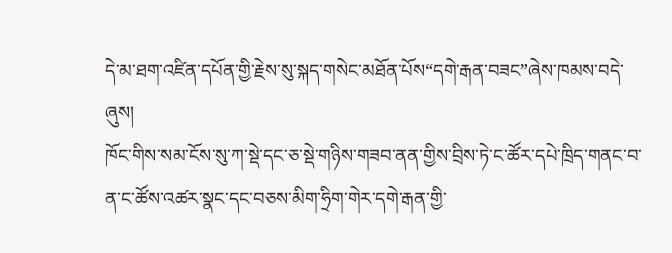དེ་མ་ཐག་འཛིན་དཔོན་གྱི་རྗེས་སུ་སྐད་གསེང་མཐོན་པོས“དགེ་རྒན་བཟང”ཞེས་ཁམས་བདེ་ཞུས།
ཁོང་གིས་སམ་ངོས་སུ་ཀ་སྡེ་དང་ཅ་སྡེ་གཉིས་གཟབ་ནན་གྱིས་བྲིས་ཏེ་ང་ཚོར་དཔེ་ཁྲིད་གནང་བ་ན་ང་ཚོས་འཚར་སྣང་དང་བཅས་མིག་ཧྲིག་གེར་དགེ་རྒན་གྱི་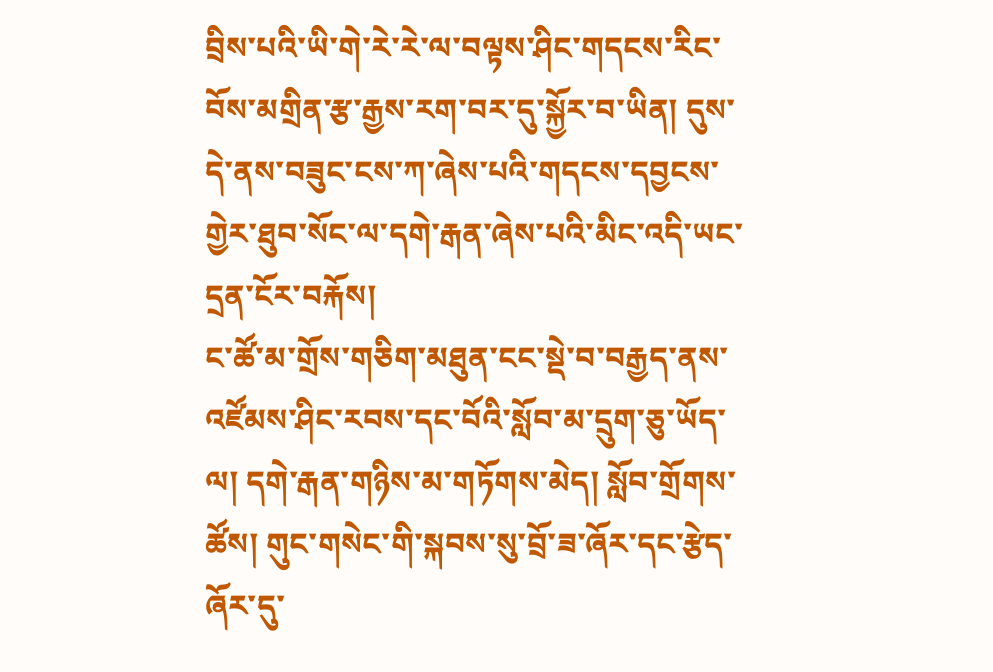བྲིས་པའི་ཡི་གེ་རེ་རེ་ལ་བལྟས་ཤིང་གདངས་རིང་བོས་མགྲིན་རྩ་རྒྱས་རག་བར་དུ་སྐྱོར་བ་ཡིན། དུས་དེ་ནས་བཟུང་ངས་ཀ་ཞེས་པའི་གདངས་དབྱངས་གྱེར་ཐུབ་སོང་ལ་དགེ་རྒན་ཞེས་པའི་མིང་འདི་ཡང་དྲན་ངོར་བརྐོས།
ང་ཚོ་མ་གྲོས་གཅིག་མཐུན་ངང་སྡེ་བ་བརྒྱད་ནས་འཛོམས་ཤིང་རབས་དང་བོའི་སློབ་མ་དྲུག་ཅུ་ཡོད་ལ། དགེ་རྒན་གཉིས་མ་གཏོགས་མེད། སློབ་གྲོགས་ཚོས། གུང་གསེང་གི་སྐབས་སུ་བྲོ་ཟ་ཞོར་དང་རྩེད་ཞོར་དུ་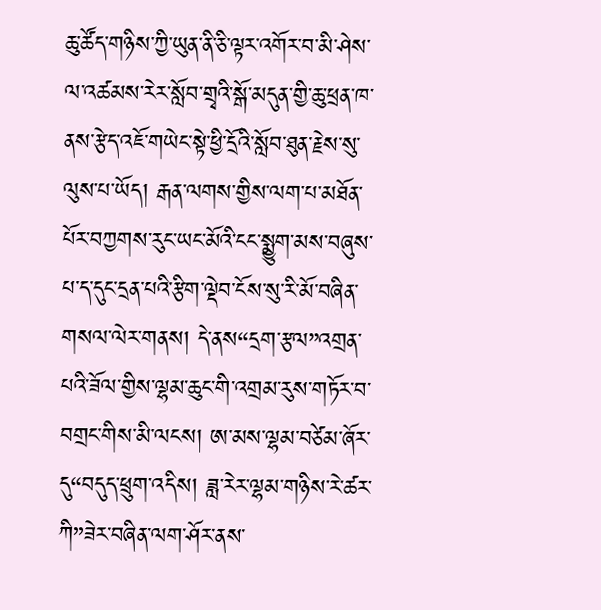ཆུ་ཚོད་གཉིས་ཀྱི་ཡུན་ནི་ཅི་ལྟར་འགོར་བ་མི་ཤེས་ལ་འཚམས་རེར་སློབ་གྲྭའི་སྒོ་མདུན་གྱི་ཆུ་ཕྲན་ཁ་ནས་རྩེད་འཇོ་གཡེང་སྟེ་ཕྱི་དྲོའི་སློབ་ཐུན་རྗེས་སུ་ལུས་པ་ཡོད། རྒན་ལགས་གྱིས་ལག་པ་མཐོན་པོར་བཀྱགས་རུང་ཡང་མོའི་ངང་སྨྱུག་མས་བཞུས་པ་ད་དུང་དྲན་པའི་རྩིག་ལྡེབ་ངོས་སུ་རི་མོ་བཞིན་གསལ་ལེར་གནས། དེ་ནས“དྲག་རྩལ”འགྲན་པའི་ཟོལ་གྱིས་ལྷམ་ཆུང་གི་འགྲམ་རུས་གཏོར་བ་བགྲང་གིས་མི་ལངས། ཨ་མས་ལྷམ་བཙེམ་ཞོར་དུ“བདུད་ཕྲུག་འདིས། ཟླ་རེར་ལྷམ་གཉིས་རེ་ཚར་ཀི”ཟེར་བཞིན་ལག་ཤོར་ནས་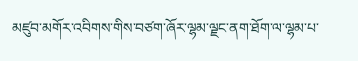མཛུབ་མགོར་འབིགས་གིས་བཙག་ཞོར་ལྷམ་ལྗང་ནག་ཐོག་ལ་ལྷམ་པ་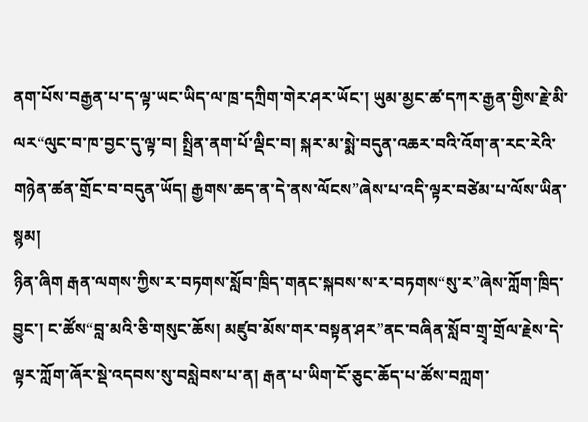ནག་པོས་བརྒྱན་པ་ད་ལྟ་ཡང་ཡིད་ལ་ཁྲ་དཀྲིག་གེར་ཤར་ཡོང་། ཡུམ་མྱང་ཚ་དཀར་རྒྱན་གྱིས་རྗེ་མི་ལར“ལུང་བ་ཁ་བྱང་དུ་ལྟ་བ། སྤྲིན་ནག་པོ་ལྡིང་བ། སྐར་མ་སྨེ་བདུན་འཆར་བའི་འོག་ན་རང་རེའི་གཉེན་ཚན་གྲོང་བ་བདུན་ཡོད། རྒྱགས་ཆད་ན་དེ་ནས་ལོངས”ཞེས་པ་འདི་ལྟར་བཙེམ་པ་ལོས་ཡིན་སྙམ།
ཉིན་ཞིག རྒན་ལགས་ཀྱིས་ར་བཏགས་སློབ་ཁྲིད་གནང་སྐབས་ས་ར་བཏགས“སུ་ར”ཞེས་ཀློག་ཁྲིད་བྱུང་། ང་ཚོས“བླ་མའི་ཅི་གསུང་ཆོས། མཛུབ་མོས་གར་བསྟན་ཤར”ནང་བཞིན་སློབ་གྲྭ་གྲོལ་རྗེས་དེ་ལྟར་ཀློག་ཞོར་སྡེ་འདབས་སུ་བསླེབས་པ་ན། རྒན་པ་ཡིག་ངོ་ཅུང་ཆོད་པ་ཚོས་བཀླག་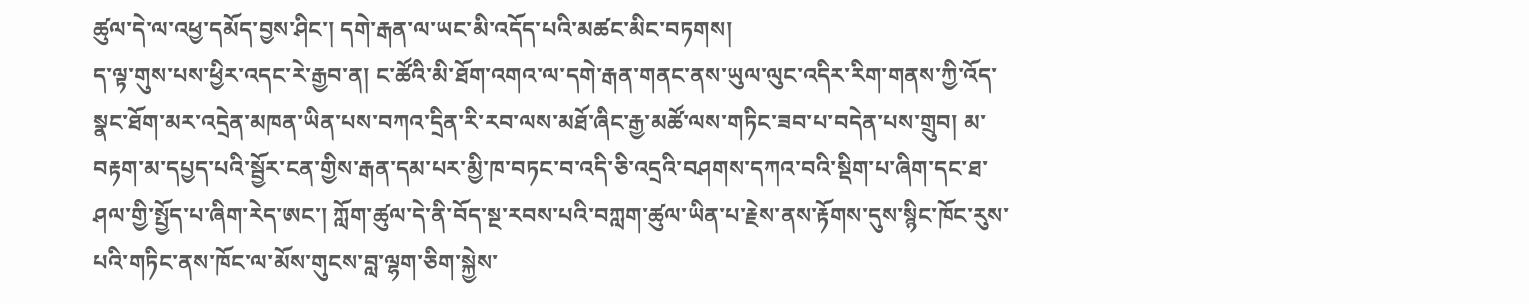ཚུལ་དེ་ལ་འཕྱ་དམོད་བྱས་ཤིང་། དགེ་རྒན་ལ་ཡང་མི་འདོད་པའི་མཚང་མིང་བཏགས།
ད་ལྟ་གུས་པས་ཕྱིར་འདང་རེ་རྒྱབ་ན། ང་ཚོའི་མི་ཐོག་འགའ་ལ་དགེ་རྒན་གནང་ནས་ཡུལ་ལུང་འདིར་རིག་གནས་ཀྱི་འོད་སྣང་ཐོག་མར་འདྲེན་མཁན་ཡིན་པས་བཀའ་དྲིན་རི་རབ་ལས་མཐོ་ཞིང་རྒྱ་མཚོ་ལས་གཏིང་ཟབ་པ་བདེན་པས་གྲུབ། མ་བརྟག་མ་དཔྱད་པའི་སྦྱོར་ངན་གྱིས་རྒན་དམ་པར་མྱི་ཁ་བཏང་བ་འདི་ཅི་འདྲའི་བཤགས་དཀའ་བའི་སྡིག་པ་ཞིག་དང་ཐ་ཤལ་གྱི་སྤྱོད་པ་ཞིག་རེད་ཨང་། ཀློག་ཚུལ་དེ་ནི་བོད་སྔ་རབས་པའི་བཀླག་ཚུལ་ཡིན་པ་རྗེས་ནས་རྟོགས་དུས་སྙིང་ཁོང་རུས་པའི་གཏིང་ནས་ཁོང་ལ་མོས་གུངས་བླ་ལྷག་ཅིག་སྐྱེས་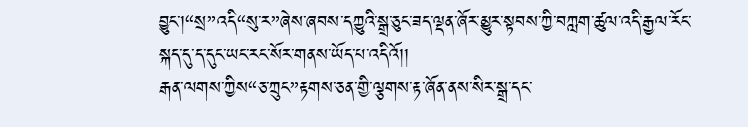བྱུང་།“སྲ”འདི“སུ་ར”ཞེས་ཞབས་དཀྱུའི་སྒྲ་ཅུང་ཟད་ལྡན་ཞོར་མྱུར་སྟབས་ཀྱི་བཀླག་ཚུལ་འདི་རྒྱལ་རོང་སྐད་དུ་ད་དུང་ཡང་རང་སོར་གནས་ཡོད་པ་འདིའོ།།
རྒན་ལགས་ཀྱིས“ཅ་ཀྲུང”རྟགས་ཅན་གྱི་ལྕགས་རྟ་ཞོན་ནས་སིར་སྒྲ་དང་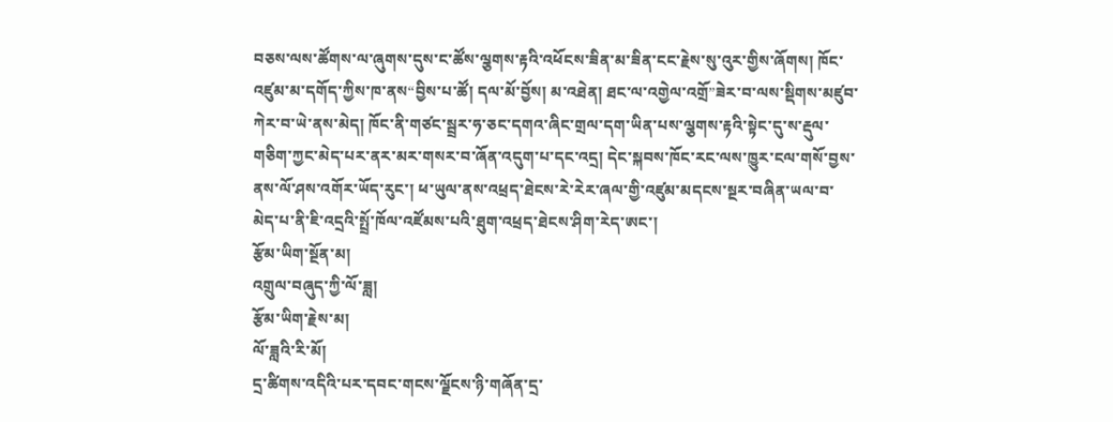བཅས་ལས་ཚོགས་ལ་ཞུགས་དུས་ང་ཚོས་ལྕགས་རྟའི་འཕོངས་ཟིན་མ་ཟིན་ངང་རྗེས་སུ་འུར་གྱིས་ཞོགས། ཁོང་འཛུམ་མ་དགོད་ཀྱིས་ཁ་ནས“བྱིས་པ་ཚོ། དལ་མོ་བྱོས། མ་འཐེན། ཐང་ལ་འགྱེལ་འགྲོ”ཟེར་བ་ལས་སྡིགས་མཛུབ་ཀེར་བ་ཡེ་ནས་མེད། ཁོང་ནི་གཙང་སྦྲར་ཧ་ཅང་དགའ་ཞིང་གྲལ་དག་ཡིན་པས་ལྕགས་རྟའི་སྟེང་དུ་ས་རྡུལ་གཅིག་ཀྱང་མེད་པར་ནར་མར་གསར་བ་ཞོན་འདུག་པ་དང་འདྲ། དེང་སྐབས་ཁོང་རང་ལས་ཁྱུར་ངལ་གསོ་བྱས་ནས་ལོ་ཤས་འགོར་ཡོད་རུང་། ཕ་ཡུལ་ནས་འཕྲད་ཐེངས་རེ་རེར་ཞལ་གྱི་འཛུམ་མདངས་སྔར་བཞིན་ཡལ་བ་མེད་པ་ནི་ཇི་འདྲའི་སྤྲོ་ཁོལ་འཛོམས་པའི་ཐུག་འཕྲད་ཐེངས་ཤིག་རེད་ཨང་།
རྩོམ་ཡིག་སྔོན་མ།
འགྲུལ་བཞུད་ཀྱི་ལོ་ཟླ།
རྩོམ་ཡིག་རྗེས་མ།
ལོ་ཟླའི་རི་མོ།
དྲ་ཚིགས་འདིའི་པར་དབང་གངས་ལྗོངས་ཉི་གཞོན་དྲ་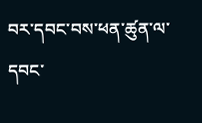བར་དབང་བས་ཕན་ཚུན་ལ་དབང་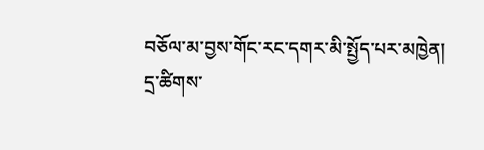བཅོལ་མ་བྱས་གོང་རང་དགར་མི་སྤྱོད་པར་མཁྱེན།
དྲ་ཚིགས་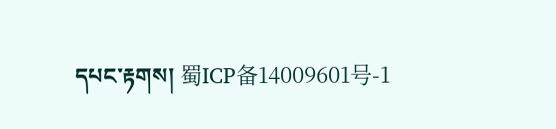དཔང་རྟགས། 蜀ICP备14009601号-1